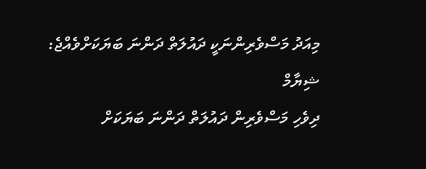މިއަދު މަސްވެރިންނަކީ ދައުލަތް ދަންނަ ބަޔަކަށްވެއްޖެ: ޝިޔާމް
ދިވެހި މަސްވެރިން ދައުލަތް ދަންނަ ބަޔަކަށް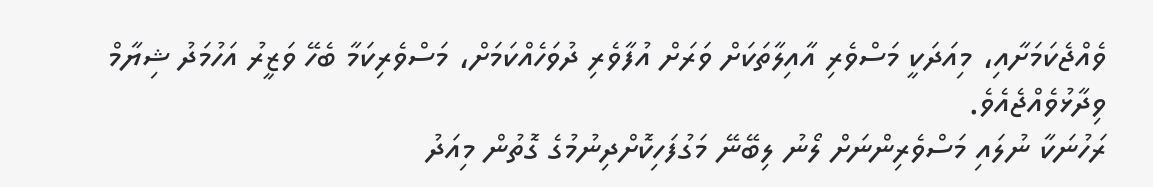ވެއްޖެކަމަށާއި، މިއަދަކީ މަސްވެރި އާއިލާތަކަށް ވަރަށް އުފާވެރި ދުވަހެއްކަމަށް، މަސްވެރިކަމާ ބެހޭ ވަޒީރު އަހުމަދު ޝިޔާމް ވިދާޅުވެއްޖެއެވެ.
ރަހުނަކާ ނުލައި މަސްވެރިންނަށް ލޯނު ލިބޭނޭ މަގުފަހިކޮށްދިނުމުގެ ގޮތުން މިއަދު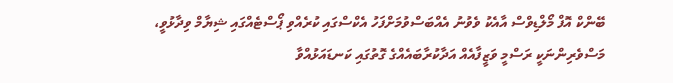ބޭންކް އޮފް މޯލްޑިވްސް އާއެކު ވެވުނު އެއްބަސްވުމަށްފަހު އެކްސްގައި ކުރެއްވި ޕޯސްޓެއްގައި ޝިޔާމް ވިދާޅުވީ، މަސްވެރިންނަކީ ރަސްމީ ވަޒީފާއެއް އަދާކުރާބައެއްގެ ގޮތުގައި ކަނޑައަޅުއްވާ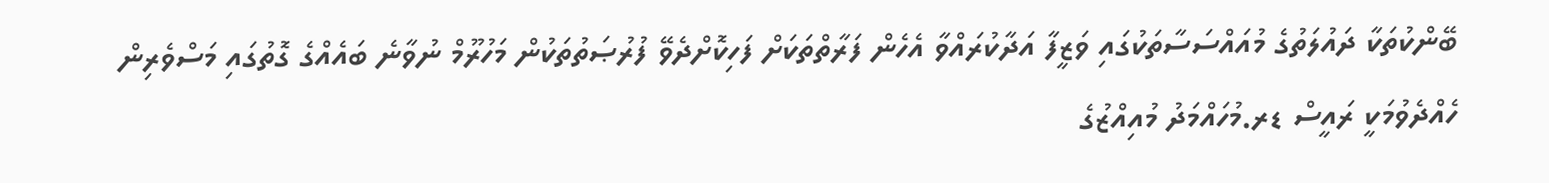ބޭންކުތަކާ ދައުލަތުގެ މުއައްސަސާތަކުގައި ވަޒީފާ އަދާކުރައްވާ އެހެން ފަރާތްތަކަށް ފަހިކޮށްދެވޭ ފުރުޞަތުތަކުން މަހުރޫމް ނުވާނެ ބައެއްގެ ގޮތުގައި މަސްވެރިން ހެއްދެވުމަކީ ރައީސް ޑރ.މުހައްމަދު މުއިއްޒުގެ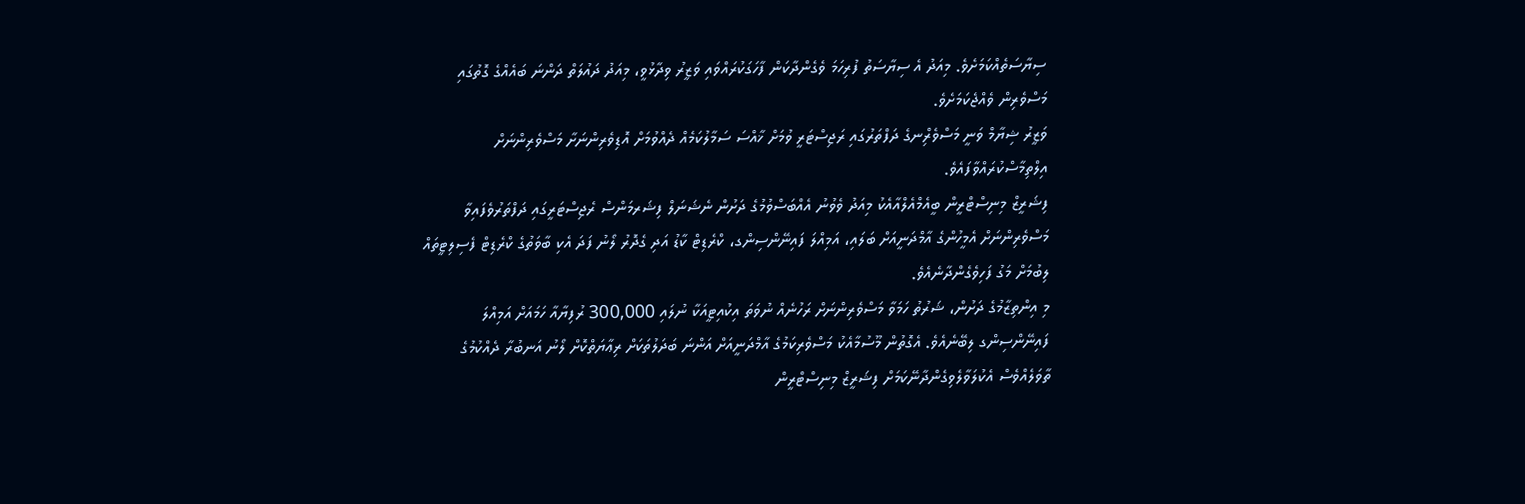ސިޔާސަތެއްކަމަށެވެ. މިއަދު އެ ސިޔާސަތު ފުރިހަމަ ވެގެންދާކަން ފާހަގަކުރައްވައި ވަޒީރު ވިދާޅުވީ، މިއަދު ދައުލަތް ދަންނަ ބައެއްގެ ގޮތުގައި މަސްވެރިން ވެއްޖެކަމަށެވެ.
ވަޒީރު ޝިޔާމް ވަނީ މަސްވެރިްނގެ ދަފްތަރުގައި ރަޖިސްޓަރީ ވުމަށް ޚާއްސަ ސަމާލުކަމެއް ދެއްވުމަށް އޮޑިވެރިންނަށާ މަސްވެރިންނަށް އިލްތިމާސްކުރައްވާފައެވެ.
ފިޝަރީޒް މިނިސްޓްރީން ބީއެމްއެލްއާއެކު މިއަދު ވެވުނު އެއްބަސްވުމުގެ ދަށުން ނެޝަނަލް ފިޝަރމަންސް ރެޖިސްޓަރީގައި ދަފްތަރުވެފައިވާ މަސްވެރިންނަށް އެމީހުންގެ އާމްދަނީއަށް ބަލައި، އަމިއްލަ ފައިނޭންސިންގ، ކްރެޑިޓް ކާޑު އަދި ގެދޮރު ލޯނު ފަދަ އެކި ބާވަތުގެ ކްރެޑިޓް ފެސިލިޓީތައް ލިބުމަށް މަގު ފަހިވެގެންދާނެއެވެ.
މި އިންތިޒާމުގެ ދަށުން، ޝަރުތު ހަމަވާ މަސްވެރިންނަށް ރަހުނެއް ނުވަތަ އިކުއިޓީއަކާ ނުލައި 300,000 ރުފިޔާއާ ހަމައަށް އަމިއްލަ ފައިނޭންސިންގ ލިބޭނެއެވެ. އެގޮތުން މޫސުމާއެކު މަސްވެރިކަމުގެ އާމްދަނީއަށް އަންނަ ބަދަލުތަކަށް ރިޢާޔަތްކޮށް ލޯނު އަނބުރާ ދެއްކުމުގެ ތާވަލެއްވެސް އެކުލަވާލެވިގެންދާނޭކަމަށް ފިޝަރީޒް މިނިސްޓްރީން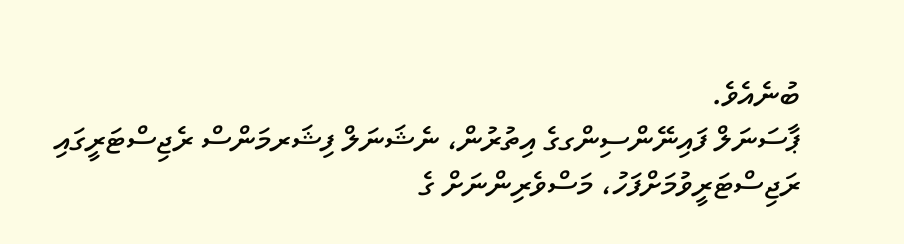ބުނެއެވެ.
ޕާސަނަލް ފައިނޭންސިންގގެ އިތުރުން، ނެޝަނަލް ފިޝަރމަންސް ރެޖިސްޓަރީގައި ރަޖިސްޓަރީވުމަށްފަހު، މަސްވެރިންނަށް ގެ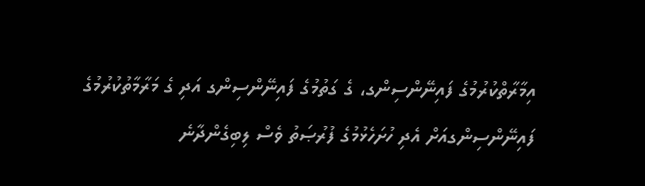އިމާރާތްކުރުމުގެ ފައިނޭންސިންގ، ގެ ގަތުމުގެ ފައިނޭންސިންގ އަދި ގެ މަރާމާތުކުރުމުގެ ފައިނޭންސިންގއަށް އެދި ހުށަހެޅުމުގެ ފުރުޞަތު ވެސް ލިބިގެންދާނެ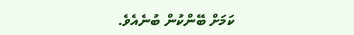ކަމަށް ބޭންކުން ބުނެއެވެ.